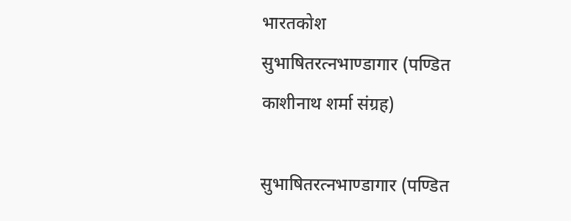भारतकोश
सुभाषितरत्नभाण्डागार (पण्डित काशीनाथ शर्मा संग्रह)

सुभाषितरत्नभाण्डागार (पण्डित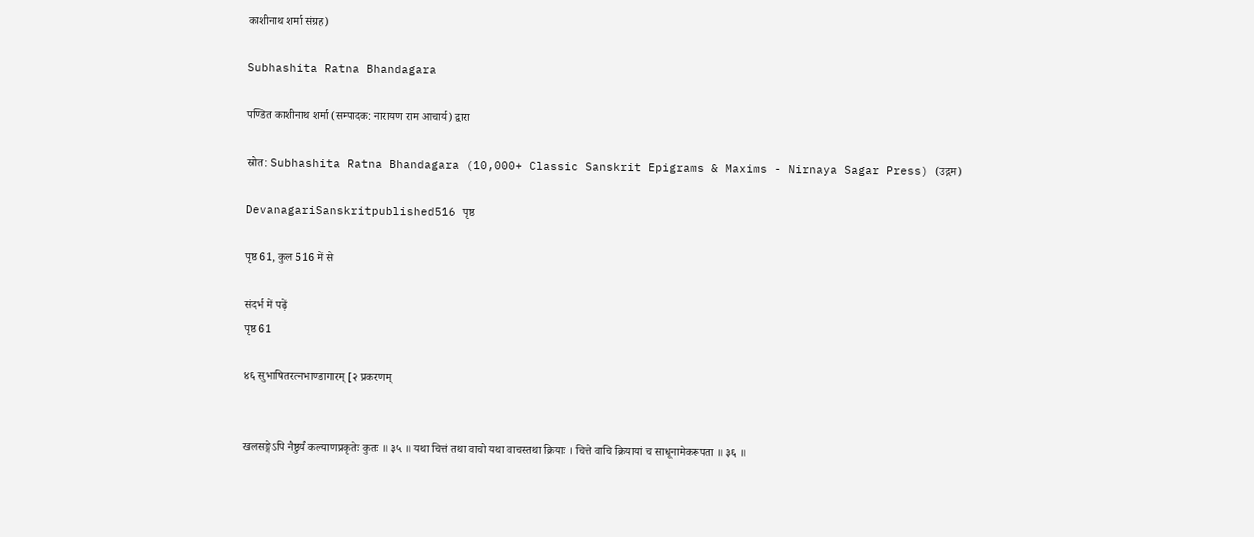काशीनाथ शर्मा संग्रह)

Subhashita Ratna Bhandagara

पण्डित काशीनाथ शर्मा (सम्पादक: नारायण राम आचार्य) द्वारा

स्रोत: Subhashita Ratna Bhandagara (10,000+ Classic Sanskrit Epigrams & Maxims - Nirnaya Sagar Press) (उद्गम)

DevanagariSanskritpublished516 पृष्ठ

पृष्ठ 61, कुल 516 में से

संदर्भ में पढ़ें
पृष्ठ 61

४६ सुभाषितरत्नभाण्डागारम् [२ प्रकरणम्


खलसङ्गेऽपि नैष्ठुर्यं कल्याणप्रकृतेः कुतः ॥ ३५ ॥ यथा चित्तं तथा वाचो यथा वाचस्तथा क्रियाः । चित्ते वाचि क्रियायां च साधूनामेकरूपता ॥ ३६ ॥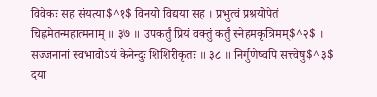विवेकः सह संयत्या$^१$ विनयो विद्यया सह । प्रभुत्वं प्रश्रयोपेतं चिह्नमेतन्महात्मनाम् ॥ ३७ ॥ उपकर्तुं प्रियं वक्तुं कर्तुं स्नेहमकृत्रिमम्$^२$ । सज्जनानां स्वभावोऽयं केनेन्दुः शिशिरीकृतः ॥ ३८ ॥ निर्गुणेष्वपि सत्त्वेषु$^३$ दया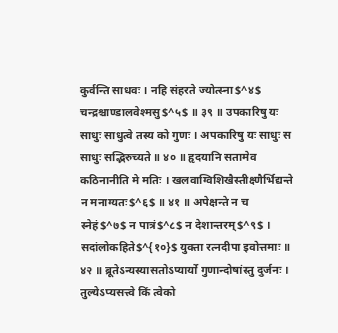कुर्वन्ति साधवः । नहि संहरते ज्योत्स्ना$^४$ चन्द्रश्चाण्डालवेश्मसु$^५$ ॥ ३९ ॥ उपकारिषु यः साधुः साधुत्वे तस्य को गुणः । अपकारिषु यः साधुः स साधुः सद्भिरुच्यते ॥ ४० ॥ हृदयानि सतामेव कठिनानीति मे मतिः । खलवाग्विशिखैस्तीक्ष्णैर्भिद्यन्ते न मनाग्यतः$^६$ ॥ ४१ ॥ अपेक्षन्ते न च स्नेहं$^७$ न पात्रं$^८$ न देशान्तरम्$^९$ । सदांलोकहिते$^{१०}$ युक्ता रत्नदीपा इवोत्तमाः ॥ ४२ ॥ ब्रूतेऽन्यस्यासतोऽप्यार्यो गुणान्दोषांस्तु दुर्जनः । तुल्येऽप्यसत्त्वे किं त्वेको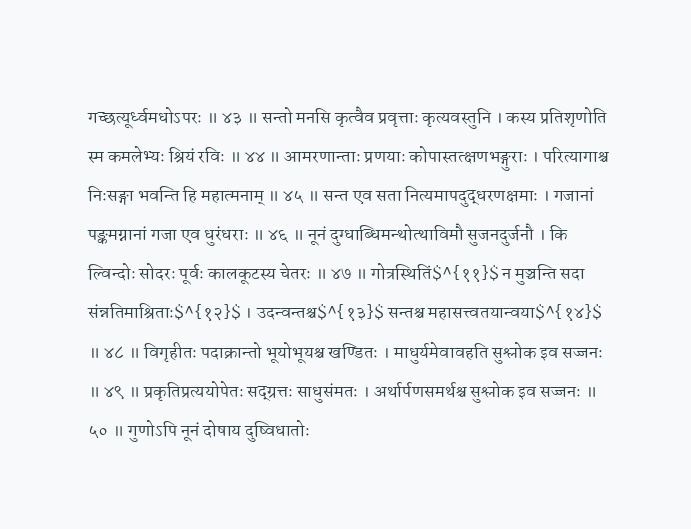गच्छत्यूर्ध्वमधोऽपरः ॥ ४३ ॥ सन्तो मनसि कृत्वैव प्रवृत्ताः कृत्यवस्तुनि । कस्य प्रतिशृणोति स्म कमलेभ्यः श्रियं रविः ॥ ४४ ॥ आमरणान्ताः प्रणयाः कोपास्तत्क्षणभङ्गुराः । परित्यागाश्च निःसङ्गा भवन्ति हि महात्मनाम् ॥ ४५ ॥ सन्त एव सता नित्यमापदुद्धरणक्षमाः । गजानां पङ्कमग्नानां गजा एव धुरंधराः ॥ ४६ ॥ नूनं दुग्धाब्धिमन्थोत्थाविमौ सुजनदुर्जनौ । कि ल्विन्दोः सोदरः पूर्वः कालकूटस्य चेतरः ॥ ४७ ॥ गोत्रस्थितिं$^{११}$ न मुञ्चन्ति सदा संन्नतिमाश्रिताः$^{१२}$ । उदन्वन्तश्च$^{१३}$ सन्तश्च महासत्त्वतयान्वया$^{१४}$ ॥ ४८ ॥ विगृहीतः पदाक्रान्तो भूयोभूयश्च खण्डितः । माधुर्यमेवावहति सुश्लोक इव सज्जनः ॥ ४९ ॥ प्रकृतिप्रत्ययोपेतः सद्ग्रत्तः साधुसंमतः । अर्थार्पणसमर्थश्च सुश्लोक इव सज्जनः ॥ ५० ॥ गुणोऽपि नूनं दोषाय दुष्विधातोः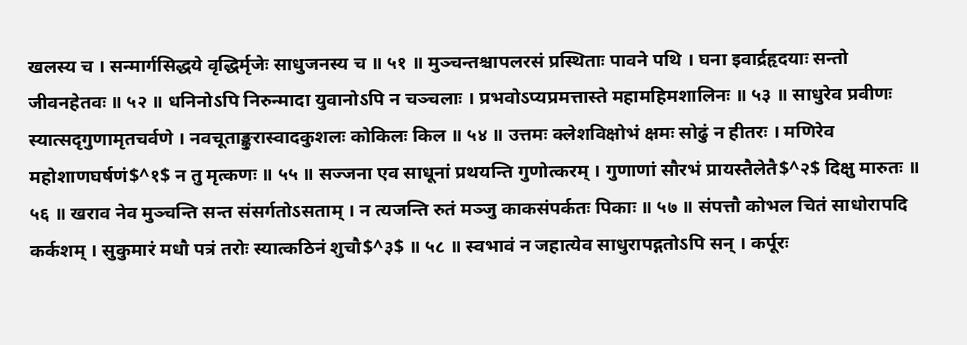खलस्य च । सन्मार्गसिद्धये वृद्धिर्मृजेः साधुजनस्य च ॥ ५१ ॥ मुञ्चन्तश्चापलरसं प्रस्थिताः पावने पथि । घना इवार्द्रहृदयाः सन्तो जीवनहेतवः ॥ ५२ ॥ धनिनोऽपि निरुन्मादा युवानोऽपि न चञ्चलाः । प्रभवोऽप्यप्रमत्तास्ते महामहिमशालिनः ॥ ५३ ॥ साधुरेव प्रवीणः स्यात्सदृगुणामृतचर्वणे । नवचूताङ्कुरास्वादकुशलः कोकिलः किल ॥ ५४ ॥ उत्तमः क्लेशविक्षोभं क्षमः सोढुं न हीतरः । मणिरेव महोशाणघर्षणं$^१$ न तु मृत्कणः ॥ ५५ ॥ सज्जना एव साधूनां प्रथयन्ति गुणोत्करम् । गुणाणां सौरभं प्रायस्तैलेतै$^२$ दिक्षु मारुतः ॥ ५६ ॥ खराव नेव मुञ्चन्ति सन्त संसर्गतोऽसताम् । न त्यजन्ति रुतं मञ्जु काकसंपर्कतः पिकाः ॥ ५७ ॥ संपत्तौ कोभल चितं साधोरापदि कर्कशम् । सुकुमारं मधौ पत्रं तरोः स्यात्कठिनं शुचौ$^३$ ॥ ५८ ॥ स्वभावं न जहात्येव साधुरापद्गतोऽपि सन् । कर्पूरः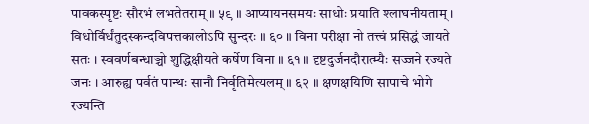पावकस्पृष्टः सौरभं लभतेतराम् ॥ ५९ ॥ आप्यायनसमयः साधोः प्रयाति श्लाघनीयताम् । विधोर्विर्धंतुदस्कन्दविपत्तकालोऽपि सुन्दरः ॥ ६० ॥ विना परीक्षा नो तत्त्वं प्रसिद्धं जायते सतः । स्ववर्णबन्धाञ्चो शुद्धिक्षीयते कर्षेण विना ॥ ६१ ॥ दृष्टदुर्जनदौरात्म्यैः सज्जने रज्यते जनः । आरुह्य पर्वतं पान्थः सानौ निर्वृतिमेत्यलम् ॥ ६२ ॥ क्षणक्षयिणि सापाचे भोगे रज्यन्ति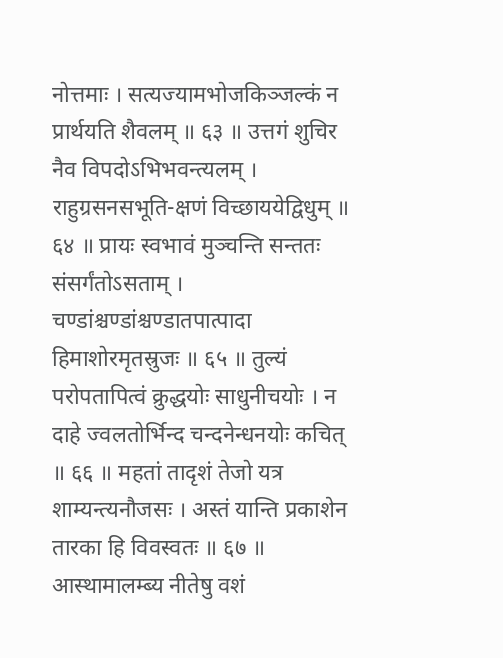नोत्तमाः । सत्यज्यामभोजकिञ्जल्कं न प्रार्थयति शैवलम् ॥ ६३ ॥ उत्तगं शुचिर नैव विपदोऽभिभवन्त्यलम् । राहुग्रसनसभूति-क्षणं विच्छाययेद्विधुम् ॥ ६४ ॥ प्रायः स्वभावं मुञ्चन्ति सन्ततः संसर्गंतोऽसताम् । चण्डांश्चण्डांश्चण्डातपात्पादा हिमाशोरमृतस्रुजः ॥ ६५ ॥ तुल्यं परोपतापित्वं क्रुद्धयोः साधुनीचयोः । न दाहे ज्वलतोर्भिन्द चन्दनेन्धनयोः कचित् ॥ ६६ ॥ महतां तादृशं तेजो यत्र शाम्यन्त्यनौजसः । अस्तं यान्ति प्रकाशेन तारका हि विवस्वतः ॥ ६७ ॥ आस्थामालम्ब्य नीतेषु वशं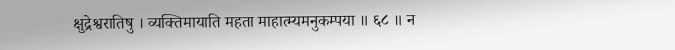क्षुद्रेश्वरातिषु । व्यक्तिमायाति महता माहात्म्यमनुकम्पया ॥ ६८ ॥ न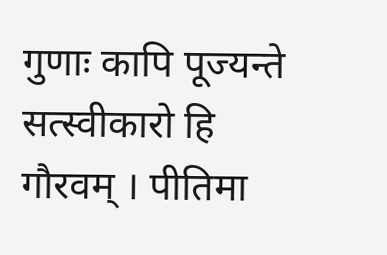गुणाः कापि पूज्यन्ते सत्स्वीकारो हि गौरवम् । पीतिमा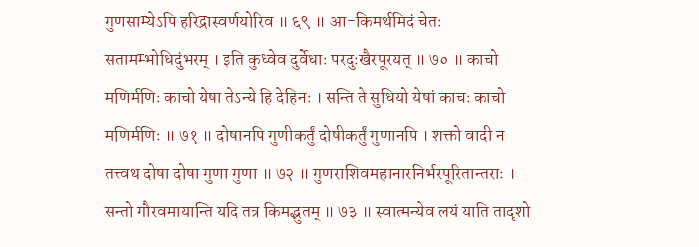गुणसाम्येऽपि हरिद्रास्वर्णयोरिव ॥ ६९ ॥ आ-किमर्थमिदं चेतः सतामम्भोधिदुंभरम् । इति कुध्वेव दुर्वेधाः परदुःखैरपूरयत् ॥ ७० ॥ काचो मणिर्मणिः काचो येषा तेऽन्ये हि देहिनः । सन्ति ते सुधियो येषां काचः काचो मणिर्मणिः ॥ ७१ ॥ दोषानपि गुणीकर्तुं दोषीकर्तुं गुणानपि । शक्तो वादी न तत्त्वथ दोषा दोषा गुणा गुणा ॥ ७२ ॥ गुणराशिवमहानारनिर्भरपूरितान्तराः । सन्तो गौरवमायान्ति यदि तत्र किमद्भुतम् ॥ ७३ ॥ स्वात्मन्येव लयं याति तादृशो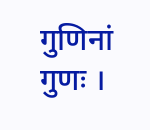गुणिनां गुणः ।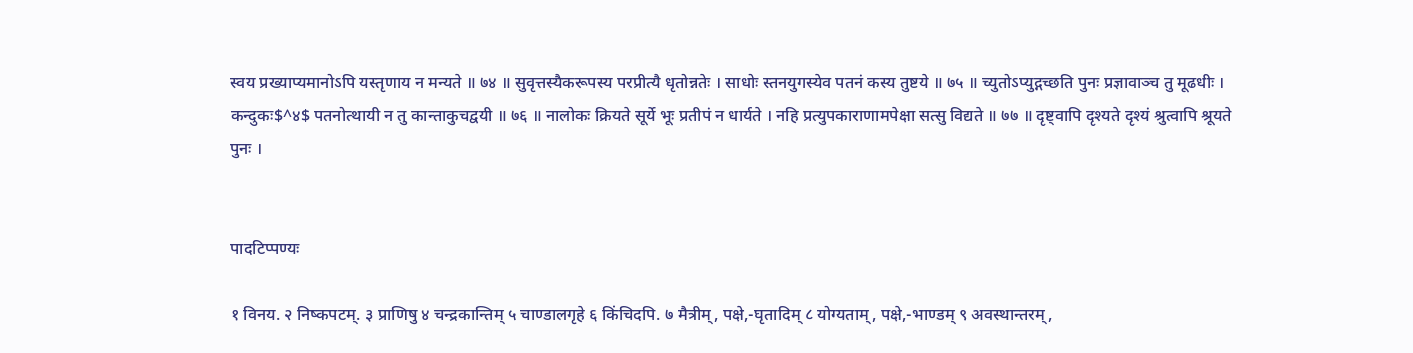स्वय प्रख्याप्यमानोऽपि यस्तृणाय न मन्यते ॥ ७४ ॥ सुवृत्तस्यैकरूपस्य परप्रीत्यै धृतोन्नतेः । साधोः स्तनयुगस्येव पतनं कस्य तुष्टये ॥ ७५ ॥ च्युतोऽप्युद्गच्छति पुनः प्रज्ञावाञ्च तु मूढधीः । कन्दुकः$^४$ पतनोत्थायी न तु कान्ताकुचद्वयी ॥ ७६ ॥ नालोकः क्रियते सूर्ये भूः प्रतीपं न धार्यते । नहि प्रत्युपकाराणामपेक्षा सत्सु विद्यते ॥ ७७ ॥ दृष्ट्वापि दृश्यते दृश्यं श्रुत्वापि श्रूयते पुनः ।


पादटिप्पण्यः

१ विनय. २ निष्कपटम्. ३ प्राणिषु ४ चन्द्रकान्तिम् ५ चाण्डालगृहे ६ किंचिदपि. ७ मैत्रीम्, पक्षे,-घृतादिम् ८ योग्यताम्, पक्षे,-भाण्डम् ९ अवस्थान्तरम्,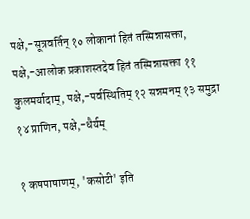पक्षे,-सूत्रवर्तिन् १० लोकानां हितं तस्मिन्नासक्ता, पक्षे,-आलोक प्रकाशस्तदेव हितं तस्मिन्नासक्ता ११ कुलमर्यादाम्, पक्षे,-पर्वस्थितिम् १२ सन्नमनम् १३ समुद्रा १४ प्राणिन, पक्षे,-धैर्यम्

१ कषपाषाणम्, 'कसोटी' इति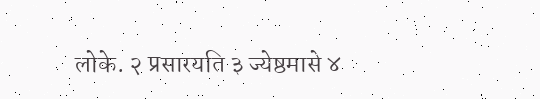लोके. २ प्रसारयति ३ ज्येष्ठमासे ४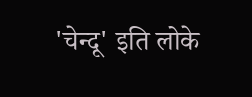'चेन्दू' इति लोके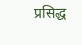प्रसिद्ध